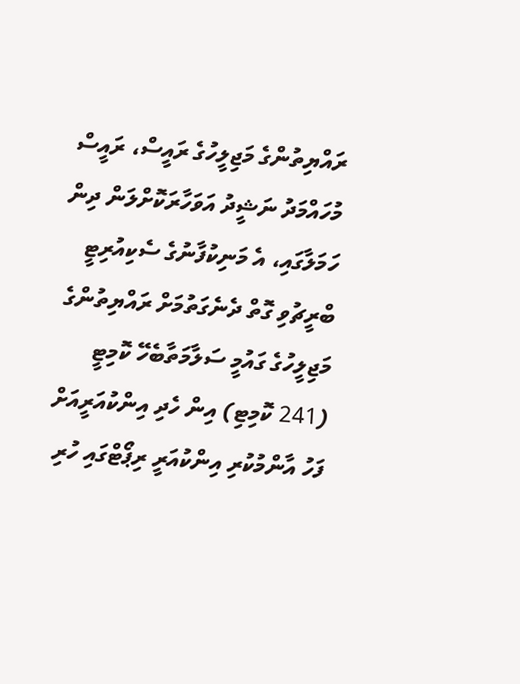ރައްޔިތުންގެ މަޖިލީހުގެ ރައީސް، ރައީސް މުހައްމަދު ނަޝީދު އަވަހާރަކޮށްލަން ދިން ހަމަލާގައި، އެ މަނިކުފާނުގެ ސެކިއުރިޓީ ބްރީޗުވި ގޮތް ދެނެގަތުމަށް ރައްޔިތުންގެ މަޖިލީހުގެ ގައުމީ ސަލާމަތާބެހޭ ކޮމިޓީ (241 ކޮމިޓި) އިން ހެދި އިންކުއަރީއަށް ފަހު އާންމުކުރި އިންކުއަރީ ރިޕޯޓްގައި ހުރި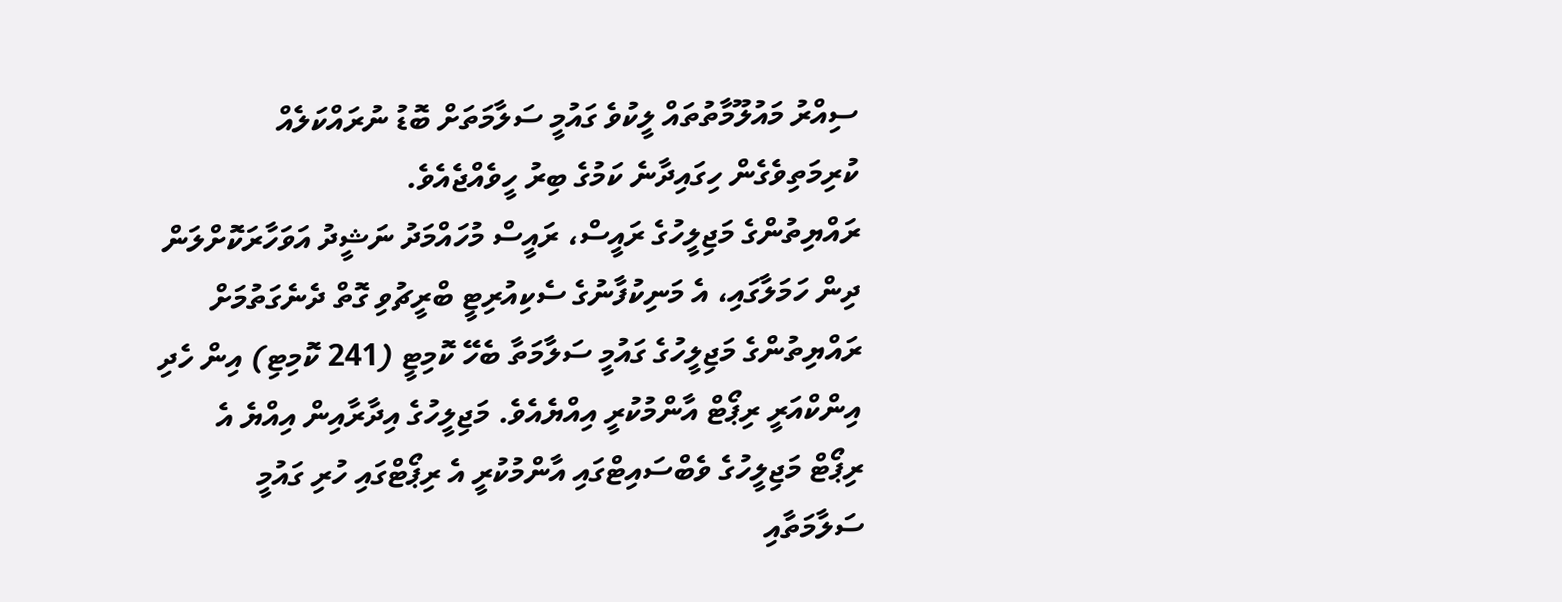ސިއްރު މައުލޫމާތުތައް ލީކުވެ ގައުމީ ސަލާމަތަށް ބޮޑު ނުރައްކަލެއް ކުރިމަތިވެގެން ހިގައިދާނެ ކަމުގެ ބިރު ހީވެއްޖެއެވެ.
ރައްޔިތުންގެ މަޖިލީހުގެ ރައީސް، ރައީސް މުހައްމަދު ނަޝީދު އަވަހާރަކޮށްލަން ދިން ހަމަލާގައި، އެ މަނިކުފާނުގެ ސެކިއުރިޓީ ބްރީޗުވި ގޮތް ދެނެގަތުމަށް ރައްޔިތުންގެ މަޖިލީހުގެ ގައުމީ ސަލާމަތާ ބެހޭ ކޮމިޓީ (241 ކޮމިޓި) އިން ހެދި އިންކްއަރީ ރިޕޯޓް އާންމުކުރީ އިއްޔެއެވެ. މަޖިލީހުގެ އިދާރާއިން އިއްޔެ އެ ރިޕޯޓް މަޖިލީހުގެ ވެބްސައިޓްގައި އާންމުކުރީ އެ ރިޕޯޓްގައި ހުރި ގައުމީ ސަލާމަތާއި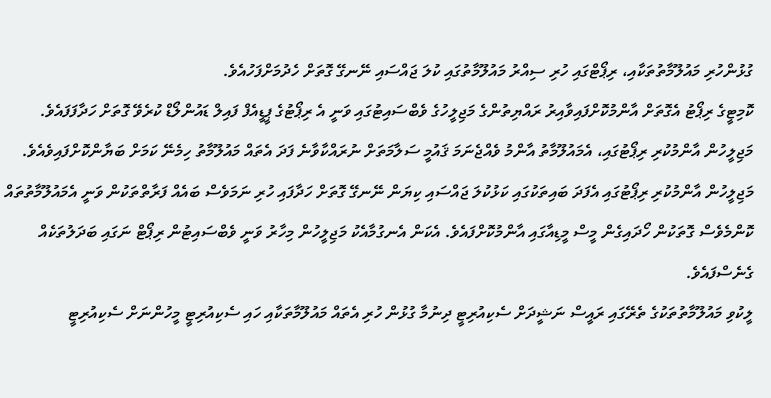ގުޅުންހުރި މައުލޫމާތުތަކާއި، ރިޕޯޓްގައި ހުރި ސިއްރު މައުލޫމާތުގައި ކުލަ ޖައްސައި ނޭނގޭ ގޮތަށް ހެދުމަށްފަހުއެވެ.
ކޮމިޓީގެ ރިޕޯޓު އެގޮތަށް އާންމުކޮށްފައިވާއިރު ރައްޔިތުންގެ މަޖިލީހުގެ ވެބްސައިޓުގައި ވަނީ އެ ރިޕޯޓުގެ ޕީޑީއެފް ފައިލް ޑައުންލޯޑް ކުރެވޭ ގޮތަށް ހަދާފަފައެވެ. މަޖިލީހުން އާންމުކުރި ރިޕޯޓުގައި، އެމައުލޫމާތު އާންމު ވެއްޖެނަމަ ޤައުމީ ސަލާމަތަށް ނުރައްކާވާނެ ފަދަ އެތައް މައުލޫމާތު ހިމެނޭ ކަމަށް ބަޔާންކޮށްފައިވެއެވެ.
މަޖިލީހުން އާންމުކުރި ރިޕޯޓުގައި އެފަދަ ބައިތަކުގައި ކަޅުކުލަ ޖައްސައި ކިޔަން ނޭނގޭ ގޮތަށް ހަދާފައި ހުރި ނަމަވެސް ބައެއް ފަރާތްތަކުން ވަނީ އެމައުލޫމާތުތައް ކޮންމެވެސް ގޮތަކުން ހޯދައިގެން މީސް މީޑިއާގައި އާންމުކޮށްފައެވެ. އެކަން އެނގުމާއެކު މަޖިލީހުން މިހާރު ވަނީ ވެބްސައިޓުން ރިޕޯޓް ނަގައި ބަދަލުތަކެއް ގެނެސްފައެވެ.
ލީކުވި މައުލޫމާތުތަކުގެ ތެރޭގައި ރައީސް ނަޝީދަށް ސެކިއުރިޓީ ދިނުމާ ގުޅުން ހުރި އެތައް މައުލޫމާތަކާއި ހައި ސެކިއުރިޓީ މީހުންނަށް ސެކިއުރިޓީ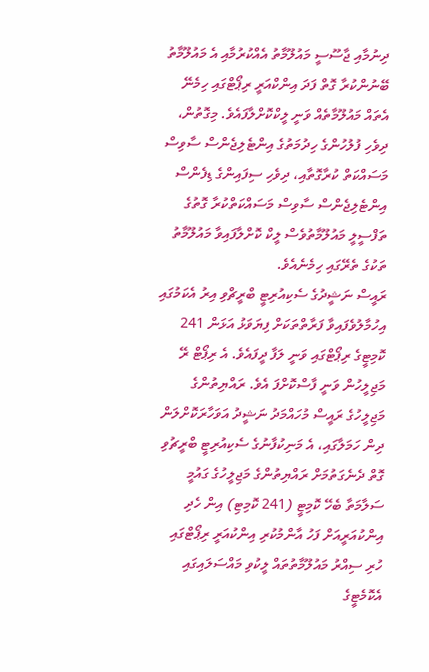ދިނުމާއި ޖާސޫސީ މައުލޫމާތު އެއްކުރުމާއި އެ މައުލޫމާތު ބޭނުންކުރާ ގޮތް ފަދަ އިންކްއަރީ ރިޕޯޓްގައި ހިމެނޭ އެތައް މައުލޫމާތެއް ވަނީ ލީކްކޮށްލާފައެވެ. މިގޮތުން، ދިވެހި ފުލުހުންގެ ހިދުމަތުގެ އިންޓެލިޖެންސް ސާވިސް މަސައްކަތް ކުރާގޮތާއި، ދިވެހި ސިފައިންގެ ޑިފެންސް އިންޓެލިޖެންސް ސާވިސް މަސައްކަތްކުރާ ގޮތުގެ ތަފްސީލީ މައުލޫމާތުވެސް ލީކް ކޮށްލާފައިވާ މައުލޫމާތު ތަކުގެ ތެރޭގައި ހިމެނެއެވެ.
ރައީސް ނަޝީދުގެ ސެކިއުރިޓީ ބްރީޗްވި އިރު އެކަމުގައި އިހުމާލުވެފައިވާ ފަރާތްތަކަށް ފިޔަވަޅު އަޅަން 241 ކޮމިޓީގެ ރިޕޯޓްގައި ވަނީ ލަފާ ދީފައެވެ. އެ ރިޕޯޓް ރޭ މަޖިލީހުން ވަނީ ފާސްކޮށްފަ އެވެ. ރައްޔިތުންގެ މަޖިލީހުގެ ރައީސް މުހައްމަދު ނަޝީދު އަވަހާރަކޮށްލަން ދިން ހަމަލާގައި، އެ މަނިކުފާނުގެ ސެކިއުރިޓީ ބްރީޗުވި ގޮތް ދެނެގަތުމަށް ރައްޔިތުންގެ މަޖިލީހުގެ ގައުމީ ސަލާމަތާ ބެހޭ ކޮމިޓީ (241 ކޮމިޓި) އިން ހެދި އިންކުއަރީއަށް ފަހު އާންމުކުރި އިންކުއަރީ ރިޕޯޓްގައި ހުރި ސިއްރު މައުލޫމާތުތައް ލީކުވި މައްސަލައިގައި އެކޮމެޓީގެ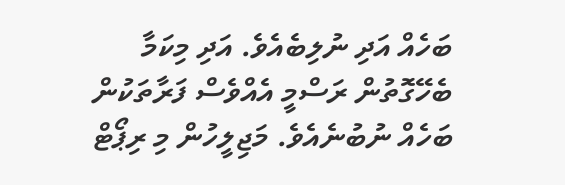ބަހެއް އަދި ނުލިބެއެވެ. އަދި މިކަމާ ބެހޭގޮތުން ރަސްމީ އެއްވެސް ފަރާތަކުން ބަހެއް ނުބުނެއެވެ. މަޖިލީހުން މި ރިޕޯޓް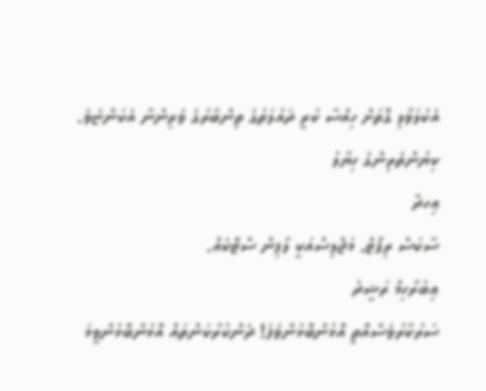އެކުލަވާލި ގޮތަށް ހިއްސާ ކުރީ ދައުލަތުގެ ތިންބާރުގެ ވެރިންނާ އެކަންޏެވެ.
ކިޔުންތެރިންގެ ހިޔާލު
ޢިހދާ
ސާކަސް ރިޕޯޓް. މަޖްލިސްއަކީ ލާފިން ސްޓޮކެއް.
ޢިބުރާހިމް ރަޝީދު
ސަރުކާރުވެސްއޮތީ އޮޅުންބޮޅުންވެފަ! ދެންކުރާކަންތައް އޮޅުންބޮޅުންވީމަ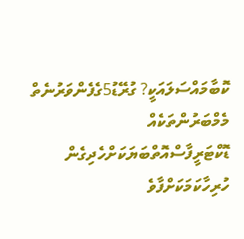ކޮބާމައްސަލައަކީ? ގުރޭޑު5ގެފެންވަރުނެތް މެމްބަރުންތަކެއް ޑޮކްޓަރީފާސްއޮތްބަޔަކަށްހެދިގެން ހުރިހާކަމަކަށްފާވެ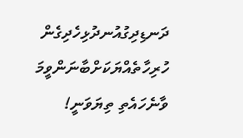ދަނޑިދިގުއުނދުޅިހެދިގެން ހުރިހާތެއްޔަކަށްބާނަންވީމަ ވާނެހައެތި ތިޔަވަނީ!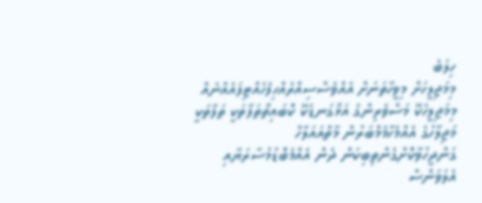ހިލަބެ
މިމަޖިލީހަށް މިވީހާތަނަށް އެއްވެސްސިއްރެއްހިފެހެއްޓިފައެއްނެއް މިމަޖިލީހެކޭ މަސްވެރިންގެ އަޅޯގަނޑެކޭ ކޮބައިތޯތަފާތަކީ ތަފާތަކީ މަޖިލާހުގެ އެއްމެހާމެމްބަރުން މާތްއައަލާހް ގަންދީހުވާކޮށްގެންތިބިކަން ދެން އެއްމެބޮޑުމުސާރަޔާއި އެލަވަންސް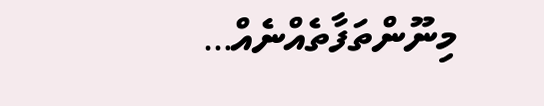މިނޫންތަފާތެއްނެއް…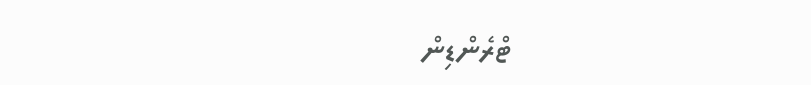ޓްރެންޑިން